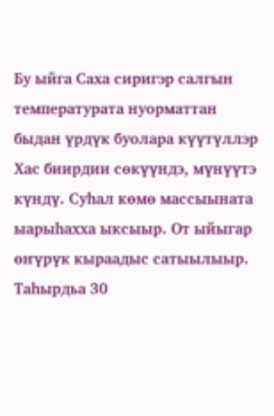Бу ыйга Саха сиригэр салгын температурата нуорматтан быдан үрдүк буолара күүтүллэр
Хас биирдии сөкүүндэ, мүнүүтэ күндү. Суһал көмө массыыната ыарыһахха ыксыыр. От ыйыгар өҥүрүк кыраадыс сатыылыыр. Таһырдьа 30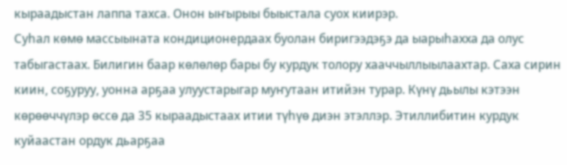кыраадыстан лаппа тахса. Онон ыҥырыы быыстала суох киирэр.
Суһал көмө массыыната кондиционердаах буолан биригээдэҕэ да ыарыһахха да олус табыгастаах. Билигин баар көлөлөр бары бу курдук толору хааччыллыылаахтар. Саха сирин киин, соҕуруу, уонна арҕаа улуустарыгар муҥутаан итийэн турар. Күнү дьылы кэтээн көрөөччүлэр өссө да 35 кыраадыстаах итии түһүө диэн этэллэр. Этиллибитин курдук куйаастан ордук дьарҕаа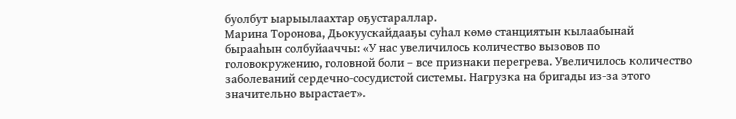буолбут ыарыылаахтар оҕустараллар.
Марина Торонова, Дьокуускайдааҕы суһал көмө станциятын кылаабынай бырааһын солбуйааччы: «У нас увеличилось количество вызовов по головокружению, головной боли – все признаки перегрева. Увеличилось количество заболеваний сердечно-сосудистой системы. Нагрузка на бригады из-за этого значительно вырастает».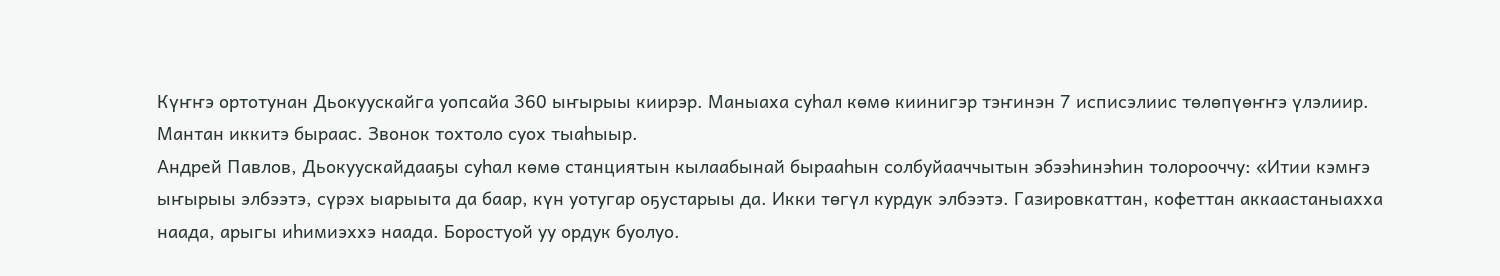Күҥҥэ ортотунан Дьокуускайга уопсайа 360 ыҥырыы киирэр. Маныаха суһал көмө киинигэр тэҥинэн 7 исписэлиис төлөпүөҥҥэ үлэлиир. Мантан иккитэ быраас. Звонок тохтоло суох тыаһыыр.
Андрей Павлов, Дьокуускайдааҕы суһал көмө станциятын кылаабынай бырааһын солбуйааччытын эбээһинэһин толорооччу: «Итии кэмҥэ ыҥырыы элбээтэ, сүрэх ыарыыта да баар, күн уотугар оҕустарыы да. Икки төгүл курдук элбээтэ. Газировкаттан, кофеттан аккаастаныахха наада, арыгы иһимиэххэ наада. Боростуой уу ордук буолуо.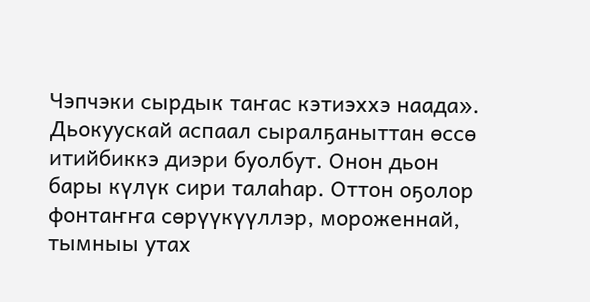Чэпчэки сырдык таҥас кэтиэххэ наада».
Дьокуускай аспаал сыралҕаныттан өссө итийбиккэ диэри буолбут. Онон дьон бары күлүк сири талаһар. Оттон оҕолор фонтаҥҥа сөрүүкүүллэр, мороженнай, тымныы утах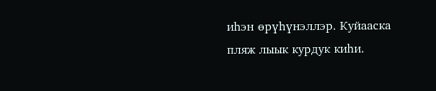иһэн өрүһүнэллэр. Куйааска пляж лыык курдук киһи.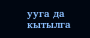ууга да кытылга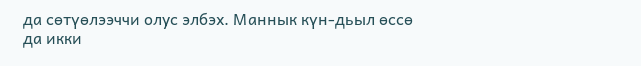да сөтүөлээччи олус элбэх. Маннык күн-дьыл өссө да икки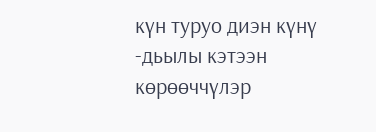күн туруо диэн күнү -дьылы кэтээн көрөөччүлэр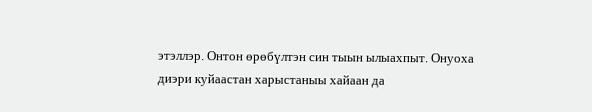этэллэр. Онтон өрөбүлтэн син тыын ылыахпыт. Онуоха диэри куйаастан харыстаныы хайаан да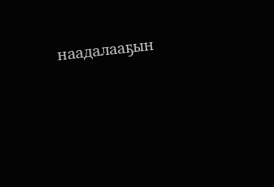наадалааҕын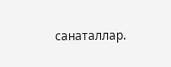санаталлар.